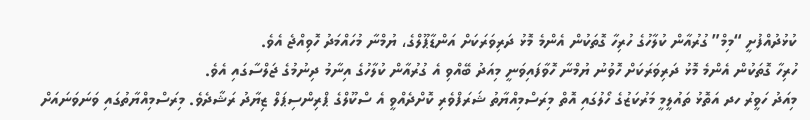ކުޅުދުއްފުށީ “މިމް” ގުރުއާން ކުލާހުގެ ހުރިހާ ގޮތަކުން އެންމެ މޮޅު ދަރިވަރަކަށް އަންޑާޕޫލްގެ، ޔުމްނާ މުހައްމަދު ހޮވިއްޖެ އެވެ.
ހުރިހާ ގޮތަކުން އެންމެ މޮޅު ދަރިވަރަކަށް ހޮވުނު ޔުމްނާ ހޮވާފައިވަނީ މިއަދު ބޭއްވި އެ ގުރުއާން ކުލާހުގެ އިނާމު ދިނުމުގެ ޖަލްސާގައި އެވެ.
މިއަދު ހަވީރު ހދ އަތޮޅު ތައުލީމީ މަރުކަޒުގެ ހޯލުގައި އޮތް މިރަސްމިއްޔާތު ޝަރަފްވެރި ކޮށްދެއްވީ އެ ސްކޫލްގެ ޕްރިންސިޕަލް ޒިޔާދު ރަޝާދެވެ. މިރަސްމިއްޔާތުގައި ވަނަވަނައަށް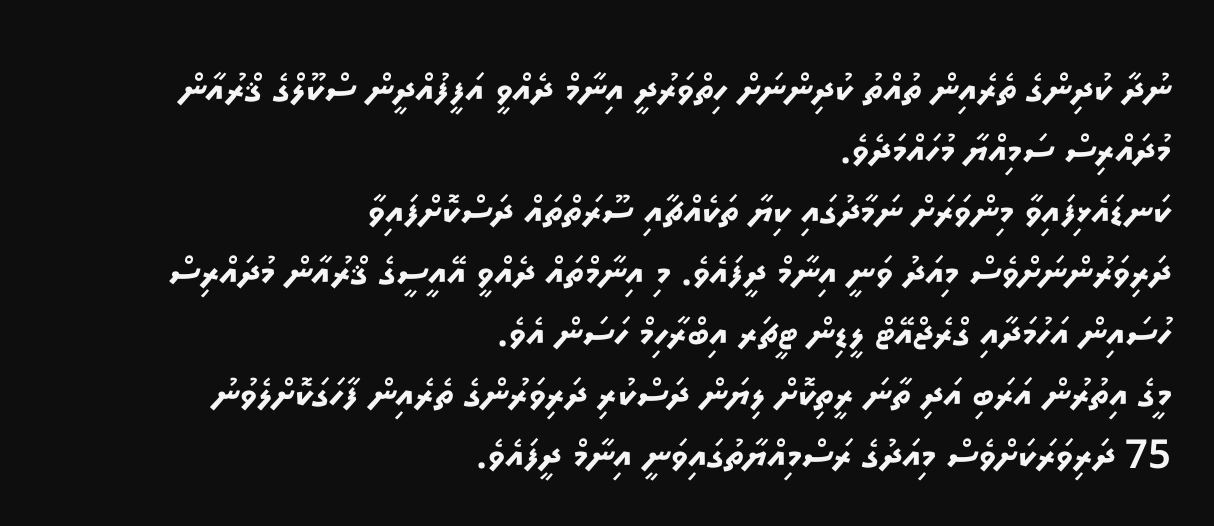ނުދާ ކުދިންގެ ތެރެއިން ތުއްތު ކުދިންނަށް ހިތްވަރުދީ އިނާމް ދެއްވީ އަފީފުއްދީން ސްކޫލްގެ ޤްރުއާން މުދައްރިސް ސަމިއްޔާ މުހައްމަދެވެ.
ކަނޑައެޅިފައިވާ މިންވަރަށް ނަމާދުގައި ކިޔާ ތަކެއްޗާއި ސޫރަތްތައް ދަސްކޮށްފައިވާ ދަރިވަރުންނަށްވެސް މިއަދު ވަނީ އިނާމް ދީފައެވެ. މި އިނާމްތައް ދެއްވީ އޭއީސީގެ ޤްރުއާން މުދައްރިސް ހުސައިން އަހުމަދާއި ގްރެޖްއޭޓް ލީޑިން ޓީޗަރ އިބްރާހިމް ހަސަން އެވެ.
މީގެ އިތުރުން އަރަބި އަދި ތާނަ ރީތިކޮށް ލިޔަން ދަސްކުރި ދަރިވަރުންގެ ތެރެއިން ފާހަގަކޮށްލެވުނު 75 ދަރިވަރަކަށްވެސް މިއަދުގެ ރަސްމިއްޔާތުގައިވަނީ އިނާމް ދީފައެވެ.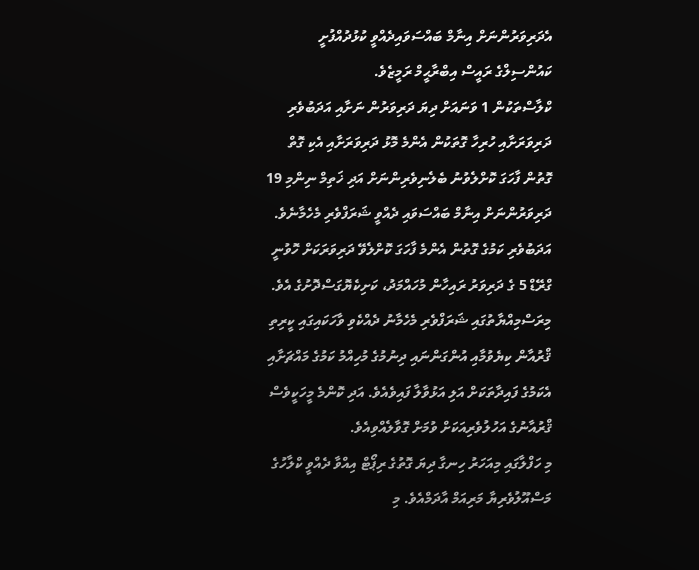އެދަރިވަރުންނަށް އިނާމް ބައްސަވައިދެއްވީ ކުޅުދުއްފުށީ ކައުންސިލްގެ ރައީސް އިބްރާޙީމް ރަމީޒެވެ.
ކްލާސްތަކުން 1 ވަނައަށް ދިޔަ ދަރިވަރުން ނަށާއި އަދަބުވެރި ދަރިވަރަށާއި ހުރިހާ ގޮތަކުން އެންމެ މޮޅު ދަރިވަރަށާއި އެކި ގޮތް ގޮތުން ފާހަގަ ކޮށްލެވުނު ބެލެނިވެރިންނަށް އަދި ޚަތިމް ނިންމި 19 ދަރިވަރުންނަށް އިނާމް ބައްސަވައި ދެއްވީ ޝަރަފްވެރި މެހެމާނެވެ. އަދަބުވެރި ކަމުގެ ގޮތުން އެންމެ ފާހަގަ ކޮށްލެވޭ ދަރިވަރަކަށް ހޮވުނީ ގްރޭޑް 5 ގެ ދަރިވަރު ރައިހާން މުހައްމަދު، ކަށިކެޔޮގަސްދޮށުގެ އެވެ.
މިރަސްމިއްޔާތުގައި ޝަރަފްވެރި މެހެމާނު ދެއްކެވި ވާހަކައިގައި ކީރިތި ޤްރުއާން ކިޔެވުމާއި އުންގަންނައި ދިނުމުގެ މުހިއްމު ކަމުގެ މައްޗަށާއި އެކަމުގެ ފައިދާތަކަށް އަލި އަޅުވާލާ ފައިވެއެވެ. އަދި ކޮންމެ މީހަކީވެސް ޤްރުއާނުގެ އަހުލުވެރިއަކަށް ވުމަށް ގޮވާލެއްވިއެވެ.
މި ހަފްލާގައި މިއަހަރު ހިނގާ ދިޔަ ގޮތުގެ ރިޕޯޓް އިއްވާ ދެއްވީ ކްލާހުގެ މަސްއޫލުވެރިޔާ މަރިއަމް އާދަމްއެވެ. މި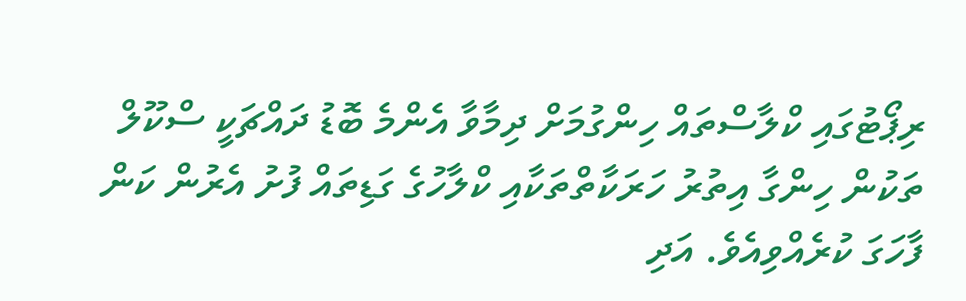ރިޕޯޓުގައި ކްލާސްތައް ހިންގުމަށް ދިމާވާ އެންމެ ބޮޑު ދައްޗަކީ ސްކޫލް ތަކުން ހިންގާ އިތުރު ހަރަކާތްތަކާއި ކްލާހުގެ ގަޑިތައް ފުށު އެރުން ކަން ފާހަގަ ކުރެއްވިއެވެ. އަދި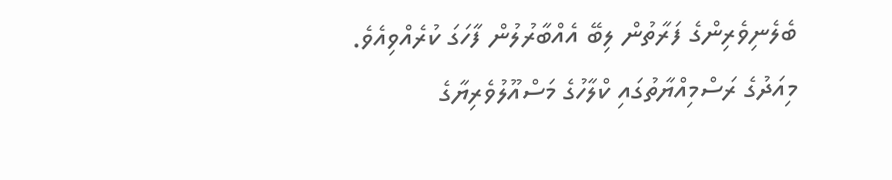ބެލެނިވެރިންގެ ފަރާތުން ލިބޭ އެއްބާރުލުން ފާހަގަ ކުރެއްވިއެވެ.
މިއަދުގެ ރަސްމިއްޔާތުގައި ކްލާހުގެ މަސްއޫލުވެރިޔާގެ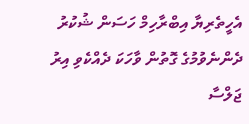އެހީތެރިޔާ އިބްރާހިމް ހަސަން ޝުކުރު ދެންނެވުމުގެ ގޮތުން ވާހަކަ ދެއްކެވި އިރު ޖަލްސާ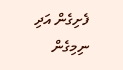ފެށިގެން އަދި ނިމިގެން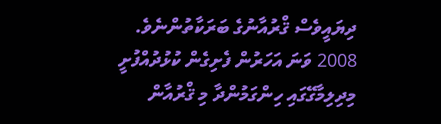ދިޔައީވެސް ޤްރުއާނުގެ ބަރަކާތުންނެވެ.
2008 ވަނަ އަހަރުން ފެށިގެން ކުޅުދުއްފުށީ މިދިލިމާގޭގައި ހިންގަމުންދާ މި ޤްރުއާން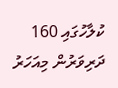ކުލާހުގައި 160 ދަރިވަރުން މިއަހަރު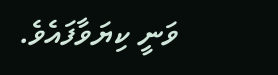ވަނީ ކިޔަވާފައެވެ.